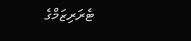ޓެރަރިޒަމްގެ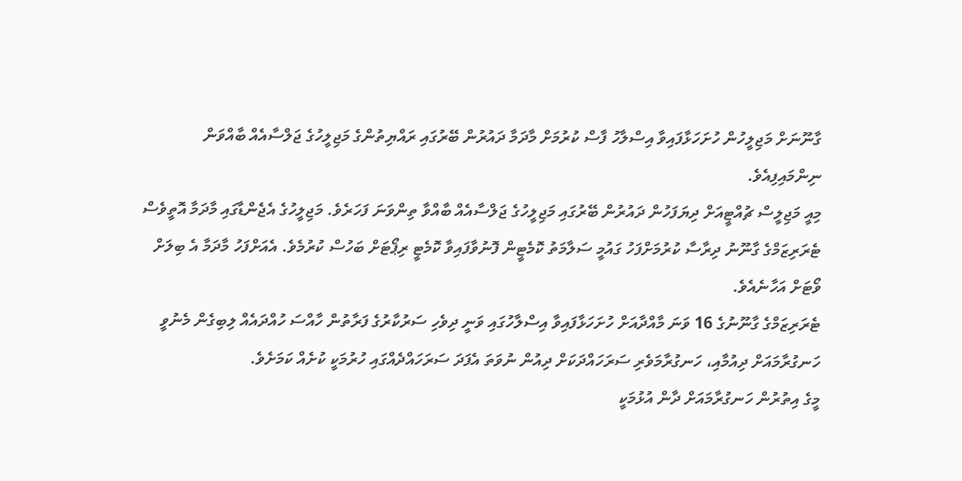ގާނޫނަށް މަޖިލީހުން ހުށަހަޅާފައިވާ އިސްލާހު ފާސް ކުރުމަށް މާދަމާ ދައުރުން ބޭރުގައި ރައްޔިތުންގެ މަޖިލީހުގެ ޖަލްސާއެއް ބާއްވަން ނިންމައިފިއެވެ.
މިއީ މަޖިލީސް ޗުއްޓީއަށް ދިޔަފަހުން ދައުރުން ބޭރުގައި މަޖިލީހުގެ ޖަލްސާއެއް ބާއްވާ ތިންވަނަ ފަހަރެވެ. މަޖިލީހުގެ އެޖެންޑާގައި މާދަމާ އޮތީވެސް ޓެރަރިޒަމްގެ ގާނޫނު ދިރާސާ ކުރުމަށްފަހު ގައުމީ ސަލާމަތު ކޮމެޓީން ފޮނުވާފައިވާ ކޮމެޓީ ރިޕޯޓަށް ބަހުސް ކުރުމެވެ. އެއަށްފަހު މާދަމާ އެ ބިލަށް ވޯޓަށް އަހާނެއެވެ.
ޓެރަރިޒަމްގެ ގާނޫނުގެ 16 ވަނަ މާއްދާއަށް ހުށަހަޅާފައިވާ އިސްލާހުގައި ވަނީ ދިވެހި ސަރުކާރުގެ ފަރާތުން ހާއްސަ ހުއްދައެއް ލިބިގެން މެނުވީ ހަނގުރާމައަށް ދިއުމާއި، ހަނގުރާމަވެރި ސަރަހައްދަކަށް ދިއުން ނުވަތަ އެފަދަ ސަރަހައްދެއްގައި ހުރުމަކީ ކުށެއް ކަމަށެވެ.
މީގެ އިތުރުން ހަނގުރާމައަށް ދާން އުޅުމަކީ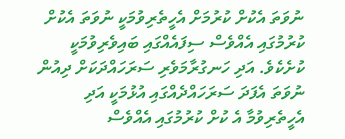ނުވަތަ އެކުށް ކުރުމަށް އެހީތެރިވުމަކީ ނުވަތަ އެކުށް ކުރުމުގައި އެއްވެސް ސިފައެއްގައި ބައިވެރިވުމަކީ ކުށެކެވެ. އަދި ހަނގުރާމަވެރި ސަރަހައްދަކަށް ދިއުން ނުވަތަ އެފަދަ ސަރަހައްދެއްގައި އުޅުމަކީ އަދި އެހީތެރިވުމާ އެ ކުށް ކުރުމުގައި އެއްވެސް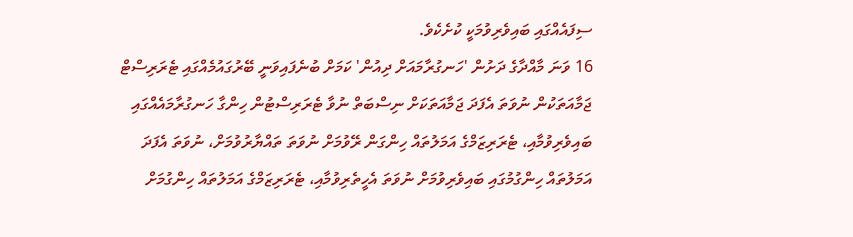ސިފައެއްގައި ބައިވެރިވުމަކީ ކުށެކެވެ.
16 ވަނަ މާއްދާގެ ދަށުން 'ހަނގުރާމައަށް ދިއުން' ކަމަށް ބުނެފައިވަނީ ބޭރުގައުމެއްގައި ޓެރަރިސްޓް ޖަމާއަތަކުން ނުވަތަ އެފަދަ ޖަމާއަތަކަށް ނިސްބަތް ނުވާ ޓެރަރިސްޓުން ހިންގާ ހަނގުރާމައެއްގައި ބައިވެރިވުމާއި، ޓެރަރިޒަމްގެ އަމަލުތައް ހިންގަން ރޭވުމަށް ނުވަތަ ތައްޔާރުވުމަށް، ނުވަތަ އެފަދަ އަމަލުތައް ހިންގުމުގައި ބައިވެރިވުމަށް ނުވަތަ އެހީތެރިވުމާއި، ޓެރަރިޒަމްގެ އަމަލުތައް ހިންގުމަށް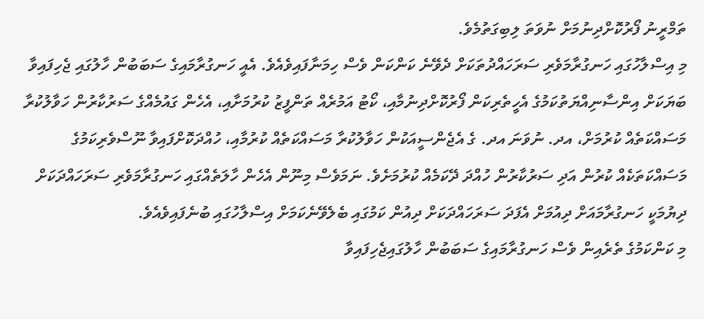ތަމްރީނު ފޯރުކޮށްދިނުމަށް ނުވަތަ ލިބިގަތުމެވެ.
މި އިސްލާހުގައި ހަނގުރާމަވެރި ސަރަހައްދުތަކަށް ދެވޭނެ ކަންކަން ވެސް ހިމަނާފައިވެއެވެ. އެއީ ހަނގުރާމައިގެ ސަބަބުން ހާލުގައި ޖެހިފައިވާ ބަޔަކަށް އިންސާނިއްޔަތުކަމުގެ އެހީތެރިކަން ފޯރުކޮށްދިނުމާއި، ކޯޓު އަމުރެއް ތަންފީޒު ކުރުމަށާއި، އެހެން ގައުމެއްގެ ސަރުކާރުން ހަވާލުކުރާ މަސައްކަތެއް ކުރުމަށް، އދ. ނުވަނަ އދ. ގެ އެޖެންސީއަކުން ހަވާލުކުރާ މަސައްކަތެއް ކުރުމާއި، ހުއްދަކޮށްފައިވާ ނޫސްވެރިކަމުގެ މަސައްކަތަކެއް ކުރުން އަދި ސަރުކާރުން ހުއްދަ ދޭކަމެއް ކުރުމަށެވެ. ނަމަވެސް މިނޫން އެހެން ހާލަތެއްގައި ހަނގުރާމަވެރި ސަރަހައްދަކަށް ދިޔުމަކީ ހަނގުރާމައަށް ދިއުމަށް އެފަދަ ސަރަހައްދަކަށް ދިއުން ކަމުގައި ބެލެވޭނެކަމަށް އިސްލާހުގައި ބުނެފައިވެއެވެ.
މި ކަންކަމުގެ ތެރެއިން ވެސް ހަނގުރާމައިގެ ސަބަބުން ހާލުގައިޖެހިފައިވާ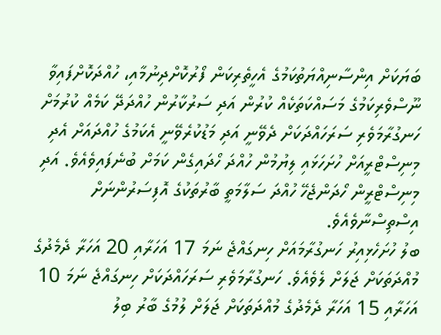ބަޔަކަށް އިންސާނިއްޔަތުކަމުގެ އެހީތެރިކަން ފޯރުކޮށްދިނުމާއި، ހުއްދަކޮށްފައިވާ ނޫސްވެރިކަމުގެ މަސައްކަތަކެއް ކުރުން އަދި ސަރުކާރުން ހުއްދަދޭ ކަމެއް ކުރުމަށް ހަނގުރާމަވެރި ސަރަހައްދަކަށް ދެވޭނީ އަދި މަޑުކުރެވޭނީ އެކަމުގެ ހުއްދައަށް އެދި މިނިސްޓްރީއަށް ހުށަހަޅައި ލިޔުމުން ހުއްދަ ހޯދައިގެން ކަމަށް ބުނެފައިވެއެވެ. އަދި މިނިސްޓްރީން ހޯދަންޖެހޭ ހުއްދަ ސަލާމަތީ ބާރުތަކުގެ އޮފިސަރުންނަށް އިސްތިސްނާވެއެވެ.
ބލު ހުށަހެޅިއިރު ހަނގުރާމައަށް ހިނގައްޖެ ނަމަ 17 އަހަރާއި 20 އަހަރާ ދެމެދުގެ މުއްދަތަކަށް ޖަލަށް ލެވެއެވެ. ހަނގުރާމަވެރި ސަރަހައްދަކަށް ހިނގައްޖެ ނަމަ 10 އަހަރާއި 15 އަހަރާ ދެމެދުގެ މުއްދަތަކަށް ޖަލަށް ލުމުގެ ބާރު ބިލު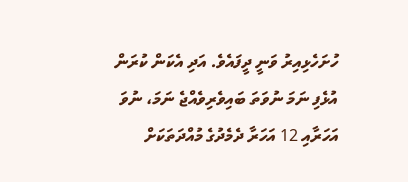ހުށަހެޅިއިރު ވަނީ ދީފައެވެ. އަދި އެކަން ކުރަން އުޅެފި ނަމަ ނުވަތަ ބައިވެރިވެއްޖެ ނަމަ، ނުވަ އަހަރާއި 12 އަހަރާ ދެމެދުގެ މުއްދަތަކަށް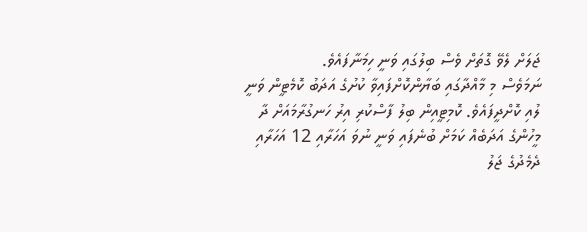ޖަލަށް ލެވޭ ގޮތަށް ވެސް ބިލުގައި ވަނީ ހިމަނާފައެވެ.
ނަމަވެސް މި މާއްދާގައި ބަޔާންކޮށްފައިވާ ކުށުގެ އަދަބު ކޮމެޓީން ވަނީ ލުއި ކޮށްދީފައެވެ. ކޮމިޓީއިން ބިލު ފާސްކުރި އިރު ހަނގުރާމައަށް ދާ މީހުންގެ އަދަބެއް ކަމަށް ބުނެފައި ވަނީ ނުވަ އަހަރާއި 12 އަހަރާއި ދެމެދުގެ ޖަލު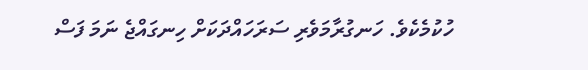ހުކުމެކެވެ. ހަނގުރާމަވެރި ސަރަހައްދަކަށް ހިނގައްޖެ ނަމަ ފަސް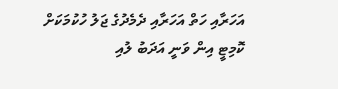އަހަރާއި ހަތް އަހަރާއި ދެމެދުގެ ޖަލު ހުކުމަކަށް ކޮމިޓީ އިން ވަނީ އަދަބު ލުއި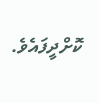ކޮށްދީފައެވެ.